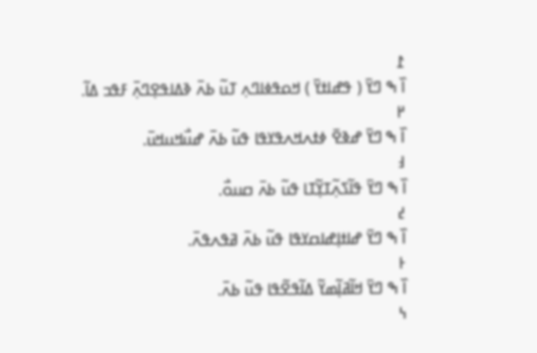߁
ߊ߰ ߒ ߣߌ߫ ( ߟߝߊߙߌ߫ ) ߞߋߟߦߊߣߍ߲ ߠߎ߬ ߕߍ߫ ߢߡߊߟߐ߲ߣߍ߲߫ ߓߟߏ ߡߊ߬.
߂
ߊ߰ ߒ ߣߌ߫ ߝߢߐ߫ ߦߙߍߞߍߟߌߟߊ ߟߎ߬ ߕߍ߫ ߝߎ߯ߞߎߞߎ߫.
߃
ߊ߰ ߒ ߣߌ߫ ߟߊ߬ߖߍ߲߬ߠߌ߲߬ߠߊ ߟߎ߬ ߕߍ߫ ߛߎߋ߯.
߄
ߊ߰ ߒ ߣߌ߫ ߝߊߙߊ߲ߝߊߛߌߟߊ ߟߎ߬ ߕߍ߫ ߥߟߍߟߍ߫.
߅
ߊ߰ ߒ ߣߌ߫ ߞߊ߬ߥߊ߲߬ߘߌ߬ ߡߊ߬ߟߐ߬ߟߊ ߟߎ߬ ߕߍ߫.
߆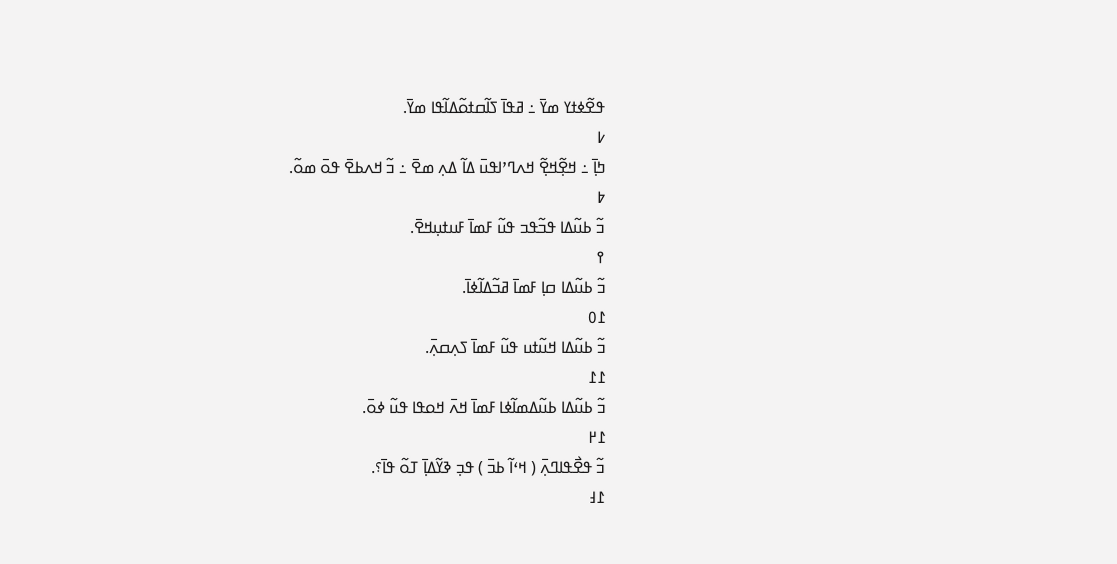ߟߐ߬ߦߙߌ ߘߌ߫ ߸ ߥߟߊ߫ ߖߊ߬ߛߙߋ߬ߡߊ߬ߟߊ ߘߌ߫.
߇
ߤߊ߲߫ ߸ ߞߐ߲߬ߞߐ߲߬ ߞߍߣߴߊߟߎ߫ ߡߊ߬ ߡߍ߲ ߘߐ߫ ߸ ߏ߬ ߞߍߕߐ߫ ߟߋ߫ ߘߋ߬.
߈
ߏ߬ ߕߎ߬ߡߊ ߟߏ߬ߟߏ ߟߎ߬ ߓߘߊ߫ ߓߎߙߎ߲ߞߐ߫.
߉
ߏ߬ ߕߎ߬ߡߊ ߛߊ߲ ߓߘߊ߫ ߥߏ߬ߡߊ߬ߦߊ߫.
߁߀
ߏ߬ ߕߎ߬ߡߊ ߞߎ߬ߙߎ ߟߎ߬ ߓߘߊ߫ ߖߍ߲ߛߍ߲߫.
߁߁
ߏ߬ ߕߎ߬ߡߊ ߕߎ߬ߡߘߊ߬ߦߊ ߓߘߊ߫ ߞߍ߫ ߞߋߟߊ ߟߎ߬ ߦߋ߫.
߁߂
ߏ߬ ߟߐ߯ߟߊߣߍ߲߫ ( ߞߵߊ߬ ߕߏ߫ ) ߟߏ߲ ߢߌ߬ߡߊ߲߫ ߠߋ߬ ߟߊ߫؟.
߁߃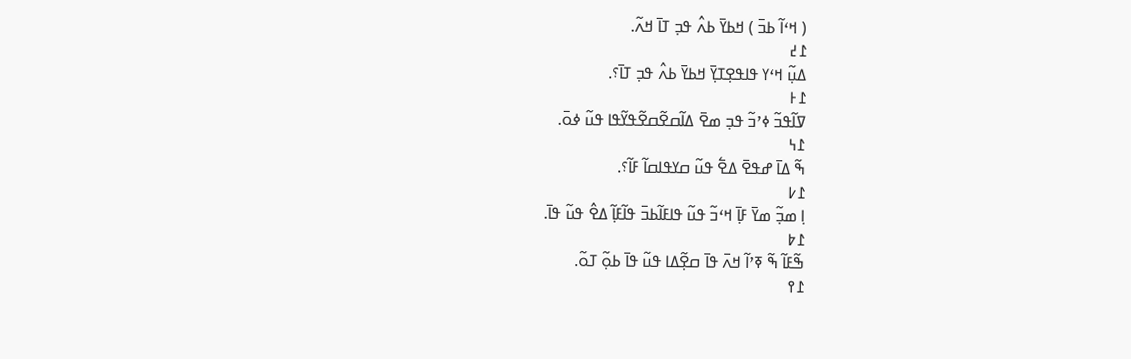( ߞߵߊ߬ ߕߏ߫ ) ߞߕߌ߫ ߕߍ߮ ߟߏ߲ ߠߊ߫ ߞߍ߬.
߁߄
ߡߎ߲߬ ߞߵߌ ߟߊߟߐ߲ߠߌ߲߫ ߞߕߌ߫ ߕߍ߮ ߟߏ߲ ߠߊ߫؟.
߁߅
ߜߊ߬ߟߏ߬ ߦߴߏ߬ ߟߏ߲ ߘߐ߫ ߡߊ߬ߛߐ߬ߛߐ߬ߟߌ߬ߟߊ ߟߎ߬ ߦߋ߫.
߁߆
ߒ߬ ߡߊ߫ ߝߟߐ߫ ߡߐ߱ ߟߎ߬ ߛߌߟߊߛߊ߬ ߓߊ߬؟.
߁߇
ߊ߲ ߘߏ߲߬ ߘߌ߫ ߓߊ߲߫ ߞߵߏ߬ ߟߎ߬ ߟߊߓߊ߬ߕߏ߫ ߟߊ߬ߓߊ߲߬ ߡߐ߮ ߟߎ߬ ߟߊ߫.
߁߈
ߒ߬ߓߊ߬ ߒ߬ ߧߴߊ߬ ߞߍ߫ ߟߊ߫ ߛߐ߲߬ߡߊ ߟߎ߬ ߟߊ߫ ߕߋ߲߬ ߠߋ߬.
߁߉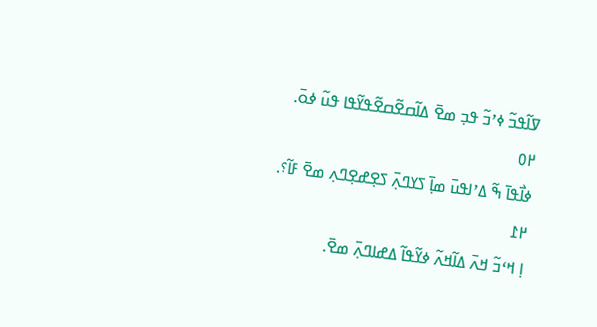ߜߊ߬ߟߏ߬ ߦߴߏ߬ ߟߏ߲ ߘߐ߫ ߡߊ߬ߛߐ߬ߛߐ߬ߟߌ߬ߟߊ ߟߎ߬ ߦߋ߫.
߂߀
ߦߊ߯ߟߊ߫ ߒ߬ ߡߴߊߟߎ߫ ߘߊ߲߫ ߖߌߣߍ߲߫ ߖߐ߲ߝߐ߲ߣߍ߲ ߘߐ߫ ߓߊ߬؟.
߂߁
ߊ߲ ߞߵߏ߬ ߞߍ߫ ߡߊ߬ߞߍ߬ ߦߌ߬ߟߊ߬ ߡߝߊߣߍ߲߫ ߘߐ߫.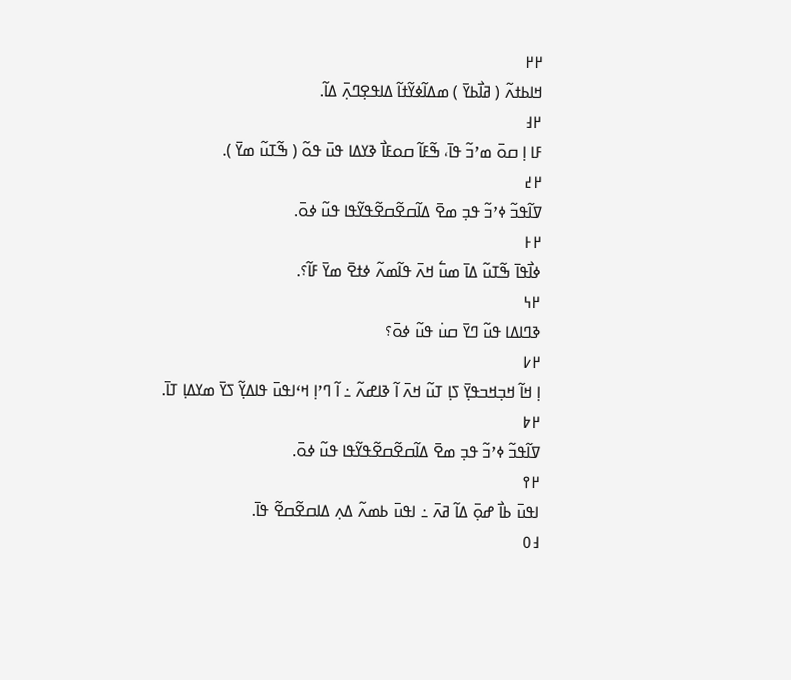߂߂
ߞߊߕߙߍ߬ ( ߥߊ߯ߕߌ߫ ) ߘߡߊ߬ߦߌ߬ߙߊ߬ ߡߊߟߐ߲ߣߍ߲߫ ߡߊ߬.
߂߃
ߓߊ ߊ߲ ߛߋ߫ ߘߴߏ߬ ߟߊ߫، ߒ߬ߓߊ߬ ߛߋߓߊ߯ ߢߌߡߊ ߟߎ߫ ߟߋ߬ ( ߒ߬ߠߎ߬ ߘߌ߫ ).
߂߄
ߜߊ߬ߟߏ߬ ߦߴߏ߬ ߟߏ߲ ߘߐ߫ ߡߊ߬ߛߐ߬ߛߐ߬ߟߌ߬ߟߊ ߟߎ߬ ߦߋ߫.
߂߅
ߦߊ߯ߟߊ߫ ߒ߬ߠߎ߬ ߡߊ߫ ߘߎ߱ ߞߍ߫ ߟߊ߬ߘߍ߬ ߦߙߐ߫ ߘߌ߫ ߓߊ߬؟.
߂߆
ߢߣߊߡߊ ߟߎ߬ ߣߌ߫ ߛߎ߭ ߟߎ߬ ߦߋ߫؟
߂߇
ߊ߲ ߞߊ߬ ߞߏ߲ߞߏߟߌ߲߫ ߖߊ߲ ߠߎ߬ ߞߍ߫ ߊ߬ ߢߊߝߍ߬ ߸ ߊ߬ ߣߴߊ߲ ߞߵߊߟߎ߫ ߟߊߡߌ߲߬ ߖߌ߫ ߘߌߡߊ߲ ߠߊ߫.
߂߈
ߜߊ߬ߟߏ߬ ߦߴߏ߬ ߟߏ߲ ߘߐ߫ ߡߊ߬ߛߐ߬ߛߐ߬ߟߌ߬ߟߊ ߟߎ߬ ߦߋ߫.
߂߉
ߊߟߎ߫ ߕߊ߯ ߝߋ߲߫ ߡߊ߬ ߥߍ߫ ߸ ߊߟߎ߫ ߕߘߍ߬ ߡߍ߲ ߡߊߛߐ߬ߛߐ߬ ߟߊ߫.
߃߀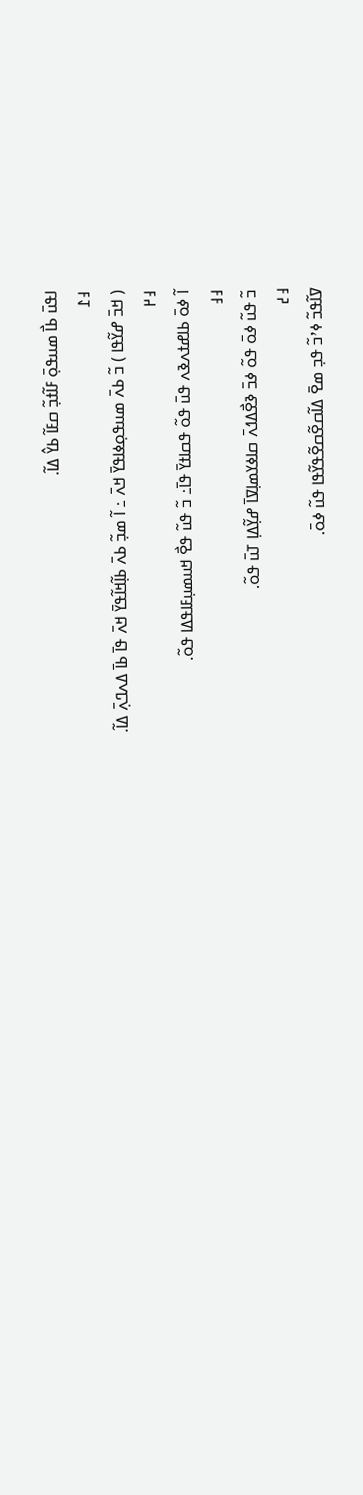ߊߟߎ߫ ߕߊ߯ ߘߎߟߋ߲߫ ߓߊ߬ߙߏ߲߬ ߛߓߊ߬ ߕߌ߮ ߡߊ߬.
߃߁
( ߞߏ߫ ߝߌ߬ߟߊ ) ߏ߬ ߕߍ߫ ߘߎߟߋ߲ߦߊߟߌ߫ ߞߍ߫ ߸ ߊ߬ ߘߏ߲߬ ߕߍ߫ ߕߊ߲߬ߞߊ߬ߟߌ߫ ߞߍ߫ ߟߊ߫ ߕߊ߫ ߡߍߣߍ߲߫ ߡߊ߬.
߃߂
ߊ߬ ߦߋ߫ ߕߊߝߙߍߢߍ ߟߎ߫ ߟߋ߬ ߟߛߊߙߌ߫ ߟߊ߫߸ ߏ߬ ߟߎ߬ ߟߐ߯ ߞߎߘߎ߲ߓߊߟߡߊ ߟߋ߬.
߃߃
ߏ߬ ߟߎ߬ ߦߋ߫ ߟߋ߬ ߦߏ߫ ߢߐ߯ߡߗߍ߫ ߛߊߦߌߘߊ߲ߜߊ߫ ߝߌ߲߬ߡߊ߲ ߠߎ߫ ߟߋ߬.
߃߄
ߜߊ߬ߟߏ߬ ߦߴߏ߬ ߟߏ߲ ߘߐ߫ ߡߊ߬ߛߐ߬ߛߐ߬ߟߌ߬ߟߊ ߟߎ߬ ߦߋ߫.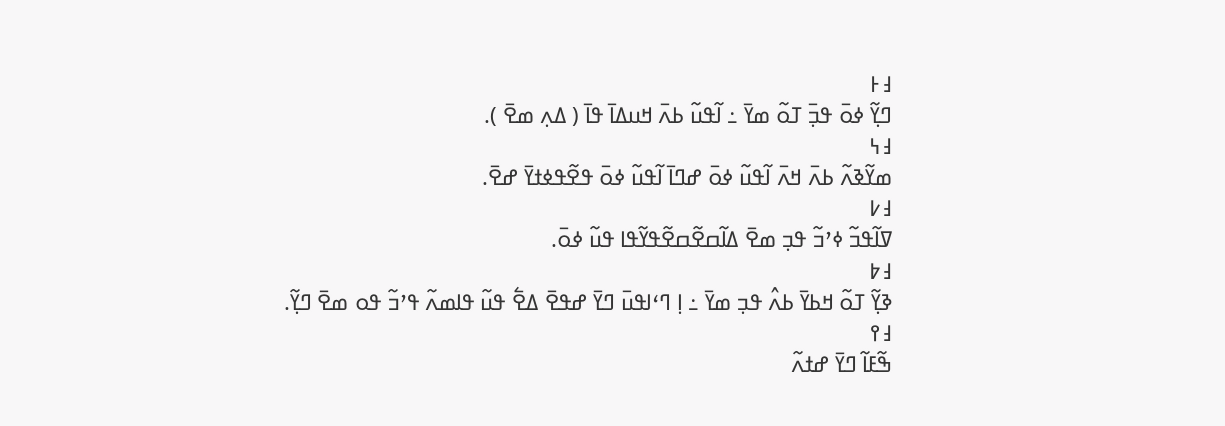߃߅
ߣߌ߲߬ ߦߋ߫ ߟߏ߲߫ ߠߋ߬ ߘߌ߫ ߸ ߊ߬ߟߎ߬ ߕߍ߫ ߞߎߡߊ߫ ߟߊ߫ ( ߡߍ߲ ߘߐ߫ ).
߃߆
ߘߌ߬ߢߍ߬ ߕߍ߫ ߞߍ߫ ߊ߬ߟߎ߬ ߦߋ߫ ߝߣߊ߫ ߊ߬ߟߎ߬ ߦߋ߫ ߟߐ߬ߟߦߙߌ߫ ߝߐ߫.
߃߇
ߜߊ߬ߟߏ߬ ߦߴߏ߬ ߟߏ߲ ߘߐ߫ ߡߊ߬ߛߐ߬ߛߐ߬ߟߌ߬ߟߊ ߟߎ߬ ߦߋ߫.
߃߈
ߢߌ߲߬ ߠߋ߬ ߞߕߌ߫ ߕߍ߮ ߟߏ߲ ߘߌ߫ ߸ ߊ߲ ߣߵߊߟߎ߫ ߣߌ߫ ߝߟߐ߫ ߡߐ߱ ߟߎ߬ ߟߊߘߍ߬ ߟߴߏ߬ ߟߋ ߘߐ߫ ߣߌ߲߬.
߃߉
ߒ߬ߓߊ߬ ߣߌ߫ ߝߙߍ߬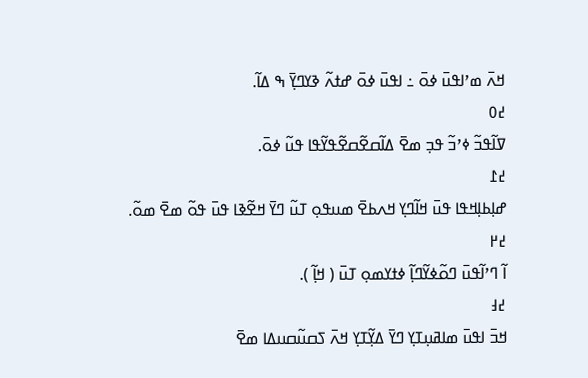ߞߍ߫ ߘߴߊߟߎ߫ ߦߋ߫ ߸ ߊߟߎ߫ ߦߋ߫ ߝߙߍ߬ ߢߌߣߌ߲߫ ߒ ߡߊ߬.
߄߀
ߜߊ߬ߟߏ߬ ߦߴߏ߬ ߟߏ߲ ߘߐ߫ ߡߊ߬ߛߐ߬ߛߐ߬ߟߌ߬ߟߊ ߟߎ߬ ߦߋ߫.
߄߁
ߝߊ߲ߕߊ߲ߞߟߊ ߟߎ߫ ߞߊ߬ߣߌ߲ ߞߍߕߐ߫ ߘߎߟߋ߲ ߠߎ߬ ߣߌ߫ ߞߐ߬ߢߊ ߟߎ߫ ߟߋ߬ ߘߐ߫ ߘߋ߬.
߄߂
ߊ߬ ߣߴߊ߬ߟߎ߫ ߣߋ߬ߦߌ߬ߣߊ߲߬ ߦߙߌߘߋ߲ ߠߎ߫ ( ߞߊ߲߬ ).
߄߃
ߞߏ߫ ߊߟߎ߫ ߘߊߥߎ߲ߠߌ߲ ߣߌ߫ ߡߌ߲߬ߠߌ߲ ߞߍ߫ ߖߛߎ߬ߛߎߡߊ ߘߐ߫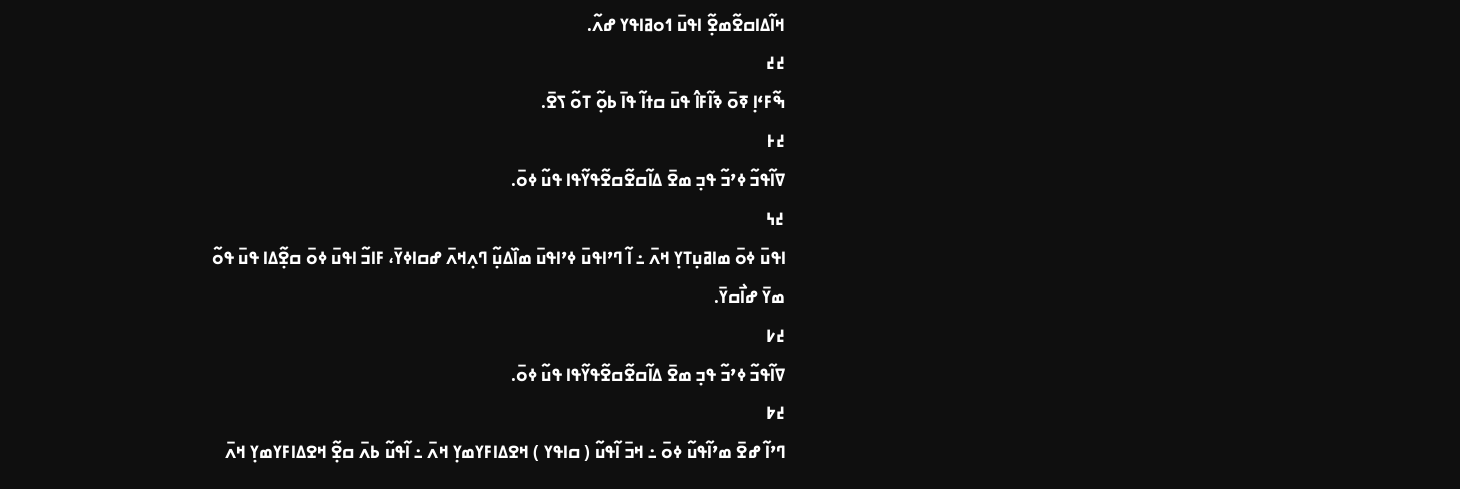ߞߊ߬ߡߊߛߐ߬ߘߐ߲߬ ߊߟߎ߫ ߗߋߥߊߟߌ ߝߍ߬.
߄߄
ߒ߬ߓߵߊ߲ ߧߋ߫ ߢߊ߬ߓߊ߮ ߟߎ߫ ߛߙߊ߬ ߟߊ߫ ߕߋ߲߬ ߠߋ߬ ߖߐ߫.
߄߅
ߜߊ߬ߟߏ߬ ߦߴߏ߬ ߟߏ߲ ߘߐ߫ ߡߊ߬ߛߐ߬ߛߐ߬ߟߌ߬ߟߊ ߟߎ߬ ߦߋ߫.
߄߆
ߊߟߎ߫ ߦߋ߫ ߘߊߥߎ߲ߠߌ߲ ߞߍ߫ ߸ ߊ߬ ߣߴߊߟߎ߫ ߦߴߊߟߎ߫ ߘߊ߰ߡߎ߲߬ ߣߍ߲ߞߍ߫ ߝߛߊߦߌ߫، ߓߊߏ߬ ߊߟߎ߫ ߦߋ߫ ߛߐ߲߬ߡߊ ߟߎ߫ ߟߋ߬ ߘߌ߫ ߝߊ߯ߛߌ߫.
߄߇
ߜߊ߬ߟߏ߬ ߦߴߏ߬ ߟߏ߲ ߘߐ߫ ߡߊ߬ߛߐ߬ߛߐ߬ߟߌ߬ߟߊ ߟߎ߬ ߦߋ߫.
߄߈
ߣߴߊ߬ ߝߐ߫ ߘߴߊ߬ߟߎ߬ ߦߋ߫ ߸ ߞߏ߫ ߊ߬ߟߎ߬ ( ߛߊߟߌ ) ߞߐߡߊߓߌߘߌ߲ ߞߍ߫ ߸ ߊ߬ߟߎ߬ ߕߍ߫ ߛߐ߲߬ ߞߐߡߊߓߌߘߌ߲ ߞߍ߫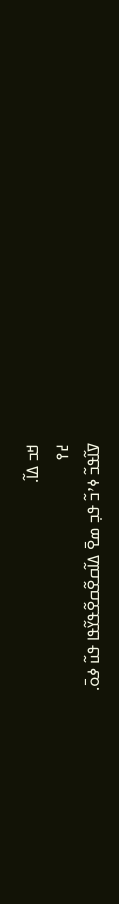ߞߏ ߡߊ߬.
߄߉
ߜߊ߬ߟߏ߬ ߦߴߏ߬ ߟߏ߲ ߘߐ߫ ߡߊ߬ߛߐ߬ߛߐ߬ߟߌ߬ߟߊ ߟߎ߬ ߦߋ߫.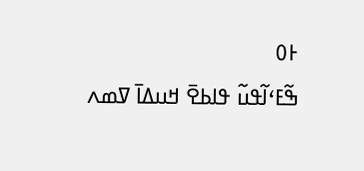߅߀
ߒ߬ߓߵߊ߬ߟߎ߬ ߟߊߕߐ߫ ߞߎߡߊ߫ ߜߘߍ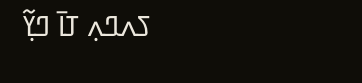ߖߍߣߍ߲ ߠߊ߫ ߣߌ߲߬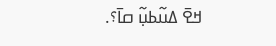ߞߐ߫ ߡߎ߬ߕߎ߲߬ ߛߊ߫؟.